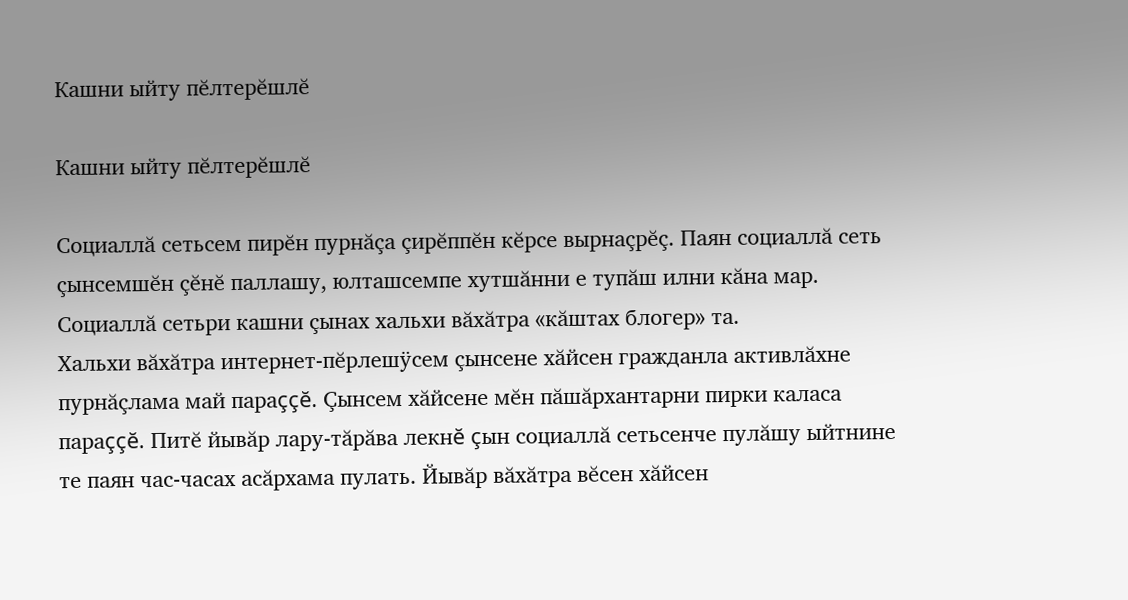Кашни ыйту пĕлтерĕшлĕ

Кашни ыйту пĕлтерĕшлĕ

Социаллă сетьсем пирĕн пурнăçа çирĕппĕн кĕрсе вырнаçрĕç. Паян социаллă сеть çынсемшĕн çĕнĕ паллашу, юлташсемпе хутшăнни е тупăш илни кăна мар. Социаллă сетьри кашни çынах хальхи вăхăтра «кăштах блогер» та.
Хальхи вăхăтра интернет-пĕрлешÿсем çынсене хăйсен гражданла активлăхне пурнăçлама май параççĕ. Çынсем хăйсене мĕн пăшăрхантарни пирки каласа параççĕ. Питĕ йывăр лару-тăрăва лекнĕ çын социаллă сетьсенче пулăшу ыйтнине те паян час-часах асăрхама пулать. Йывăр вăхăтра вĕсен хăйсен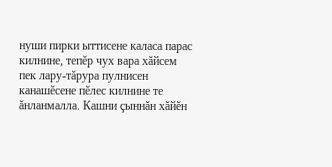нуши пирки ыттисене каласа парас килнине, тепĕр чух вара хăйсем пек лару-тăрура пулнисен канашĕсене пĕлес килнине те ăнланмалла. Кашни çыннăн хăйĕн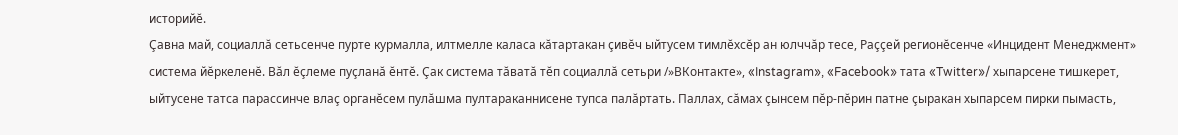историйĕ.
Çавна май, социаллă сетьсенче пурте курмалла, илтмелле каласа кăтартакан çивĕч ыйтусем тимлĕхсĕр ан юлччăр тесе, Раççей регионĕсенче «Инцидент Менеджмент» система йĕркеленĕ. Вăл ĕçлеме пуçланă ĕнтĕ. Çак система тăватă тĕп социаллă сетьри /»ВКонтакте», «Instagram», «Facebook» тата «Twitter»/ хыпарсене тишкерет, ыйтусене татса парассинче влаç органĕсем пулăшма пултараканнисене тупса палăртать. Паллах, сăмах çынсем пĕр-пĕрин патне çыракан хыпарсем пирки пымасть,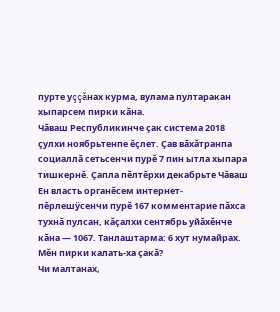пурте уççăнах курма, вулама пултаракан хыпарсем пирки кăна.
Чăваш Республикинче çак система 2018 çулхи ноябрьтенпе ĕçлет. Çав вăхăтранпа социаллă сетьсенчи пурĕ 7 пин ытла хыпара тишкернĕ. Çапла пĕлтĕрхи декабрьте Чăваш Ен власть органĕсем интернет-пĕрлешÿсенчи пурĕ 167 комментарие пăхса тухнă пулсан, кăçалхи сентябрь уйăхĕнче кăна — 1067. Танлаштарма: 6 хут нумайрах. Мĕн пирки калать-ха çакă?
Чи малтанах,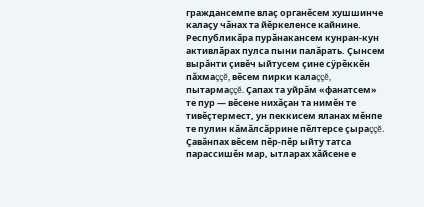граждансемпе влаç органĕсем хушшинче калаçу чăнах та йĕркеленсе кайнине. Республикăра пурăнакансем кунран-кун активлăрах пулса пыни палăрать. Çынсем вырăнти çивĕч ыйтусем çине сÿрĕккĕн пăхмаççĕ, вĕсем пирки калаççĕ, пытармаççĕ. Çапах та уйрăм «фанатсем» те пур — вĕсене нихăçан та нимĕн те тивĕçтермест, ун пеккисем яланах мĕнпе те пулин кăмăлсăррине пĕлтерсе çыраççĕ. Çавăнпах вĕсем пĕр-пĕр ыйту татса парассишĕн мар, ытларах хăйсене е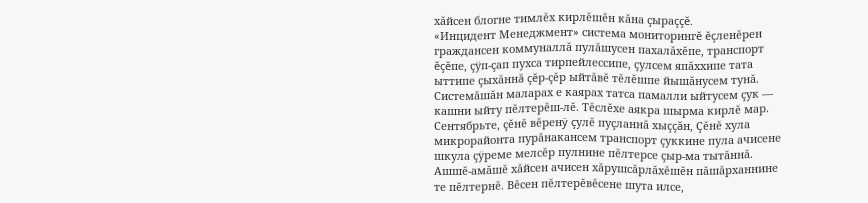хăйсен блогне тимлĕх кирлĕшĕн кăна çыраççĕ.
«Инцидент Менеджмент» система мониторингĕ ĕçленĕрен граждансен коммуналлă пулăшусен пахалăхĕпе, транспорт ĕçĕпе, çÿп-çап пухса тирпейлессипе, çулсем япăххипе тата ыттипе çыхăннă çĕр-çĕр ыйтăвĕ тĕлĕшпе йышăнусем тунă. Системăшăн маларах е каярах татса памалли ыйтусем çук — кашни ыйту пĕлтерĕш-лĕ. Тĕслĕхе аякра шырма кирлĕ мар. Сентябрьте, çĕнĕ вĕренÿ çулĕ пуçланнă хыççăн, Çĕнĕ хула микрорайонта пурăнакансем транспорт çуккине пула ачисене шкула çÿреме мелсĕр пулнине пĕлтерсе çыр-ма тытăннă. Ашшĕ-амăшĕ хăйсен ачисен хăрушсăрлăхĕшĕн пăшăрханнине те пĕлтернĕ. Вĕсен пĕлтерĕвĕсене шута илсе,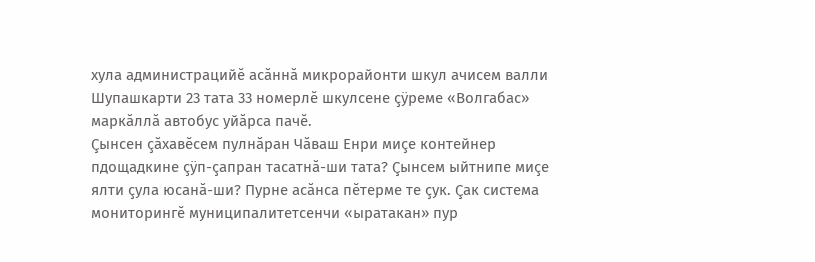хула администрацийĕ асăннă микрорайонти шкул ачисем валли Шупашкарти 23 тата 33 номерлĕ шкулсене çÿреме «Волгабас» маркăллă автобус уйăрса пачĕ.
Çынсен çăхавĕсем пулнăран Чăваш Енри миçе контейнер пдощадкине çÿп-çапран тасатнă-ши тата? Çынсем ыйтнипе миçе ялти çула юсанă-ши? Пурне асăнса пĕтерме те çук. Çак система мониторингĕ муниципалитетсенчи «ыратакан» пур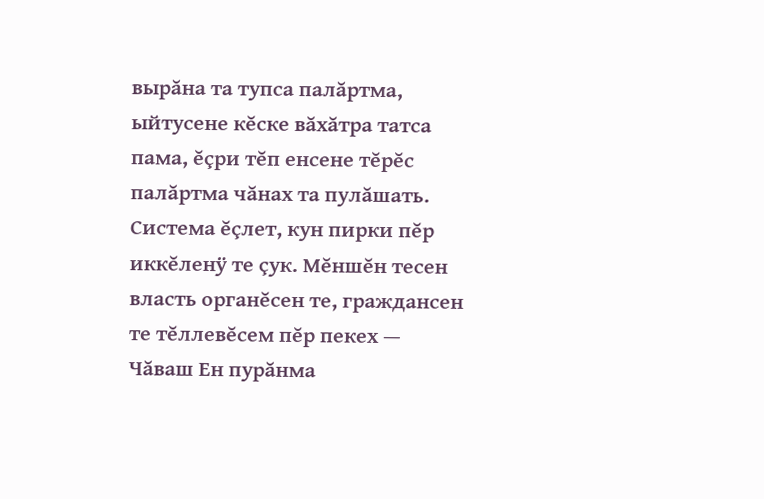вырăна та тупса палăртма, ыйтусене кĕске вăхăтра татса пама, ĕçри тĕп енсене тĕрĕс палăртма чăнах та пулăшать.
Система ĕçлет, кун пирки пĕр иккĕленÿ те çук. Мĕншĕн тесен власть органĕсен те, граждансен те тĕллевĕсем пĕр пекех — Чăваш Ен пурăнма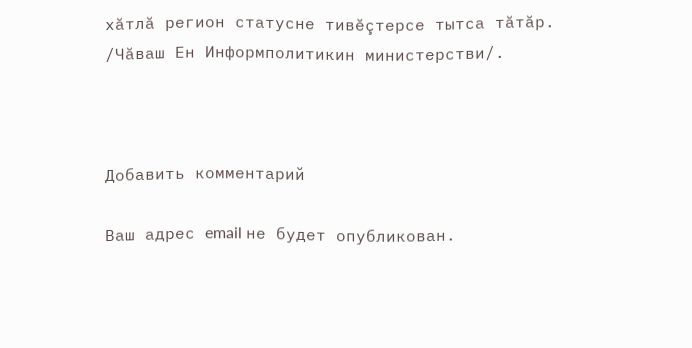хăтлă регион статусне тивĕçтерсе тытса тăтăр.
/Чăваш Ен Информполитикин министерстви/.



Добавить комментарий

Ваш адрес email не будет опубликован.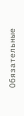Обязательные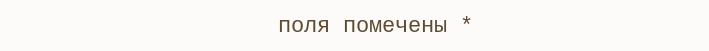поля помечены *